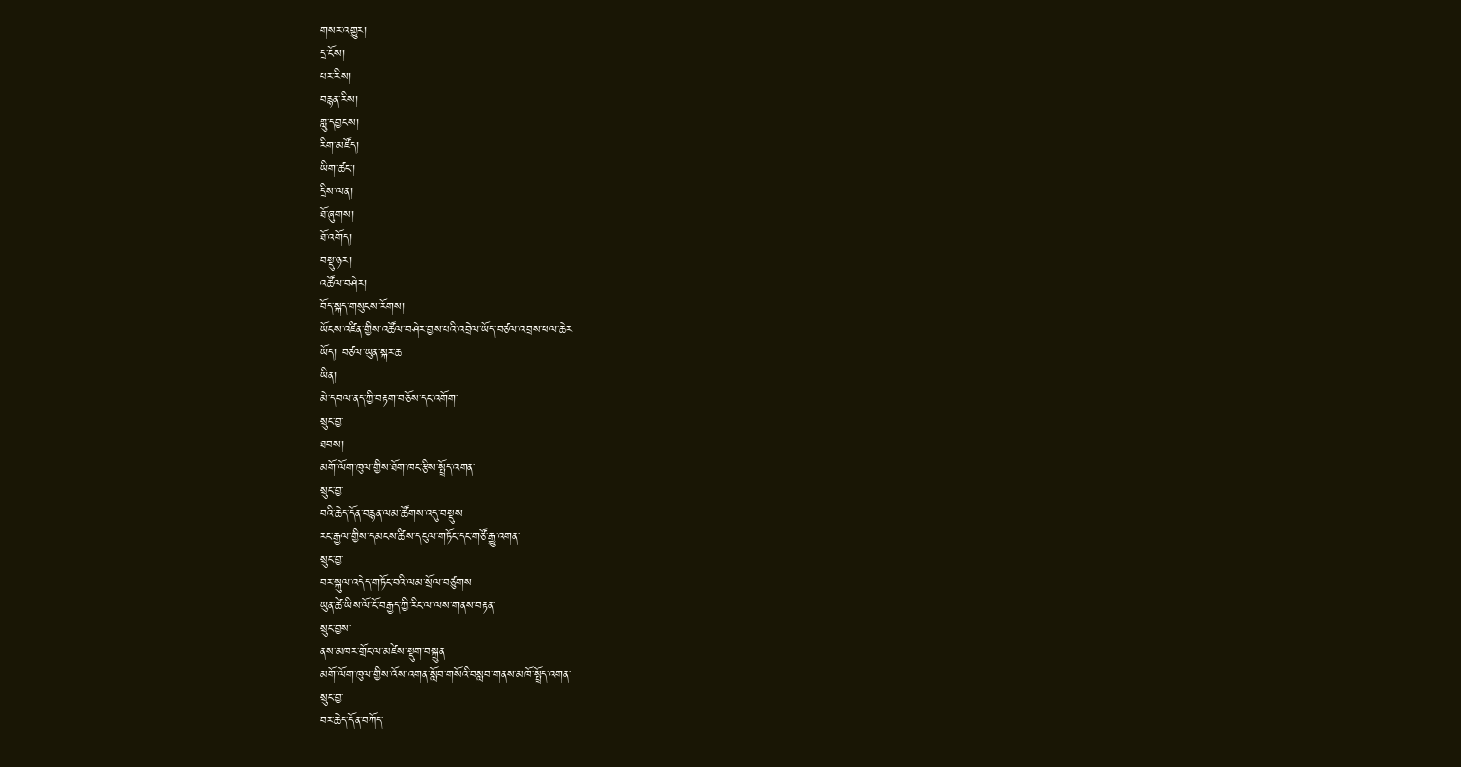གསར་འགྱུར།
དྲ་ངོས།
པར་རིས།
བརྙན་རིས།
གླུ་དབྱངས།
རིག་མཛོད།
ཡིག་ཚང་།
དྲིས་ལན།
ཐོ་ཞུགས།
ཐོ་འགོད།
བསྡུ་ཉར།
འཚོལ་བཤེར།
བོད་སྐད་གསུངས་རོགས།
ཡོངས་འཛིན་གྱིས་འཚོལ་བཤེར་བྱས་པའི་འབྲེལ་ཡོད་བཙལ་འབྲས་ཕལ་ཆེར
ཡོད། བཙལ་ཡུན་སྐར་ཆ
ཡིན།
མེ་དབལ་ནད་ཀྱི་བརྟག་བཅོས་དང་འགོག་
སྲུང་བྱ་
ཐབས།
མགོ་ལོག་ཁུལ་གྱིས་ཐོག་ཁང་རྩིས་སྤྲོད་འགན་
སྲུང་བྱ་
བའི་ཆེད་དོན་བརྙན་ལམ་ཚོགས་འདུ་བསྡུས
རང་རྒྱལ་གྱིས་དམངས་ཚིས་དངུལ་གཏོང་དང་གཙོ་རྒྱུ་འགན་
སྲུང་བྱ་
བར་སྐུལ་འདེད་གཏོང་བའི་ལམ་སྲོལ་བཙུགས
ཡུན་ཚེ་ཡིས་ལོ་ངོ་བརྒྱད་ཀྱི་རིང་ལ་ལས་གནས་བརྟན་
སྲུང་བྱས་
ནས་མཁར་གྲོང་ལ་མཛེས་སྡུག་བསྐྲུན
མགོ་ལོག་ཁུལ་གྱིས་འོས་འགན་སློབ་གསོའི་བསླབ་གནས་མཁོ་སྤྲོད་འགན་
སྲུང་བྱ་
བར་ཆེད་དོན་བཀོད་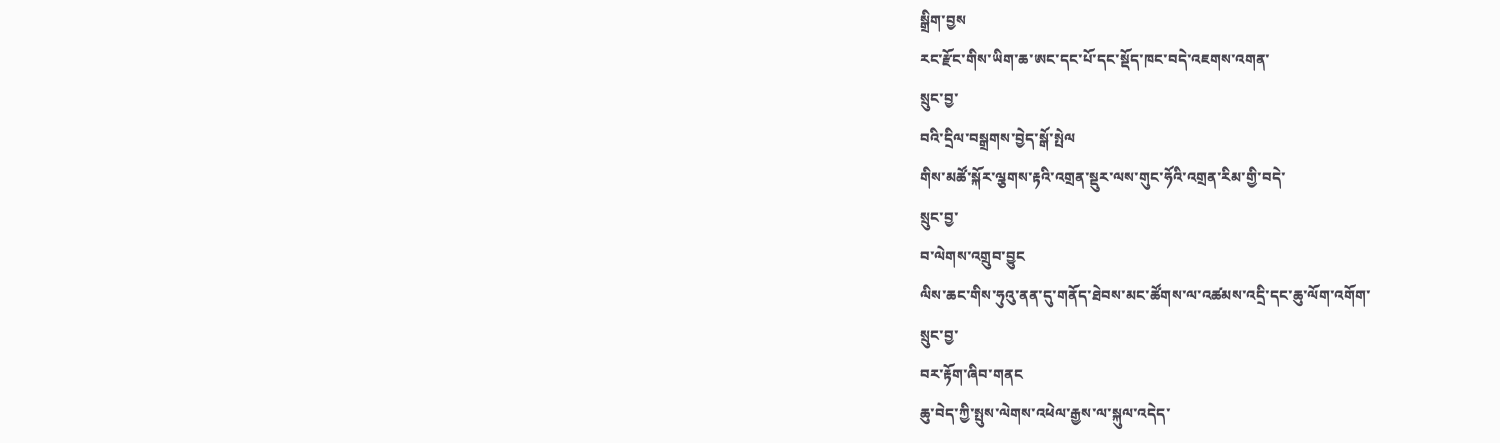སྒྲིག་བྱས
རང་རྫོང་གིས་ཡིག་ཆ་ཨང་དང་པོ་དང་སྡོད་ཁང་བདེ་འཇགས་འགན་
སྲུང་བྱ་
བའི་དྲིལ་བསྒྲགས་བྱེད་སྒོ་སྤེལ
གིས་མཚོ་སྐོར་ལྕགས་རྟའི་འགྲན་སྡུར་ལས་གུང་ཧོའི་འགྲན་རིམ་གྱི་བདེ་
སྲུང་བྱ་
བ་ལེགས་འགྲུབ་བྱུང
ལིས་ཆང་གིས་ཧུའུ་ནན་དུ་གནོད་ཐེབས་མང་ཚོགས་ལ་འཚམས་འདྲི་དང་ཆུ་ལོག་འགོག་
སྲུང་བྱ་
བར་རྟོག་ཞིབ་གནང
ཆུ་བེད་ཀྱི་སྤུས་ལེགས་འཕེལ་རྒྱས་ལ་སྐུལ་འདེད་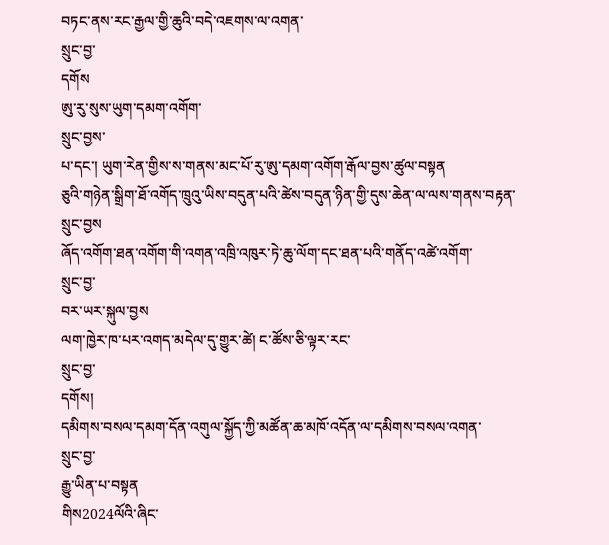བཏང་ནས་རང་རྒྱལ་གྱི་ཆུའི་བདེ་འཇགས་ལ་འགན་
སྲུང་བྱ་
དགོས
ཨུ་རུ་སུས་ཡུག་དམག་འགོག་
སྲུང་བྱས་
པ་དང་། ཡུག་རེན་གྱིས་ས་གནས་མང་པོ་རུ་ཨུ་དམག་འགོག་རྒོལ་བྱས་ཚུལ་བསྟན
ཅུའི་གཉེན་སྒྲིག་ཐོ་འགོད་ཁྲུའུ་ཡིས་བདུན་པའི་ཚེས་བདུན་ཉིན་གྱི་དུས་ཆེན་ལ་ལས་གནས་བརྟན་
སྲུང་བྱས
ཞོད་འགོག་ཐན་འགོག་གི་འགན་འཁྲི་འཁུར་ཏེ་ཆུ་ལོག་དང་ཐན་པའི་གནོད་འཚེ་འགོག་
སྲུང་བྱ་
བར་ཡར་སྐུལ་བྱས
ལག་ཁྱེར་ཁ་པར་འགད་མདེལ་དུ་གྱུར་ཚེ། ང་ཚོས་ཅི་ལྟར་རང་
སྲུང་བྱ་
དགོས།
དམིགས་བསལ་དམག་དོན་འགུལ་སྐྱོད་ཀྱི་མཚོན་ཆ་མཁོ་འདོན་ལ་དམིགས་བསལ་འགན་
སྲུང་བྱ་
རྒྱུ་ཡིན་པ་བསྟན
གིས2024ལོའི་ཞིང་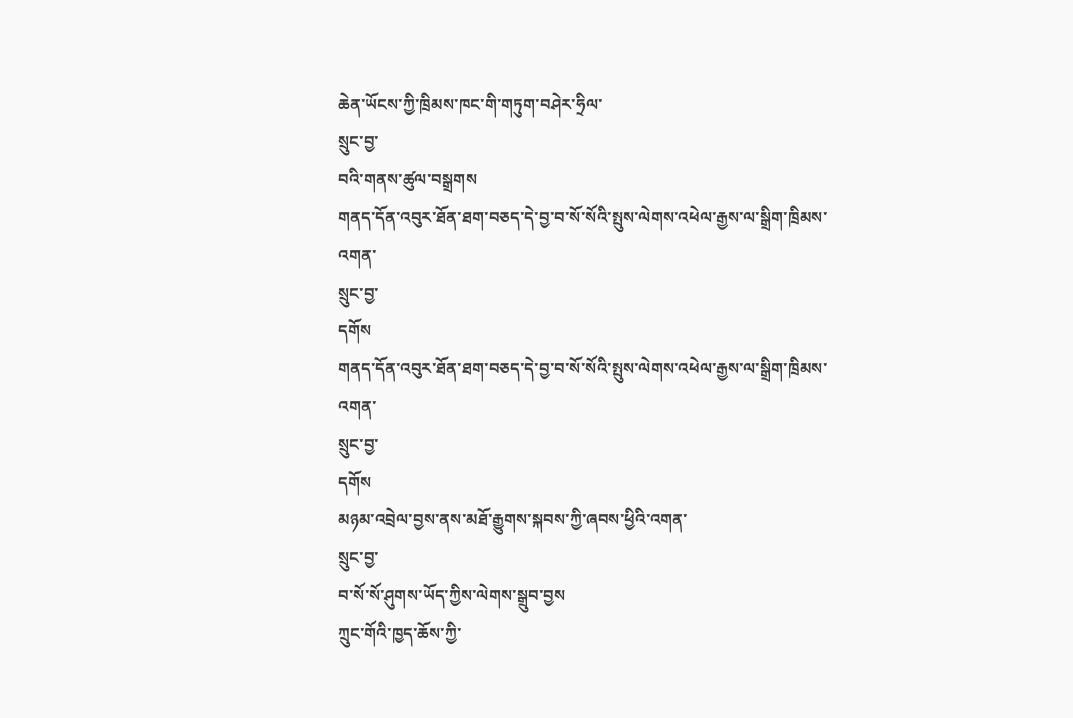ཆེན་ཡོངས་ཀྱི་ཁྲིམས་ཁང་གི་གཏུག་བཤེར་ཧྲིལ་
སྲུང་བྱ་
བའི་གནས་ཚུལ་བསྒྲགས
གནད་དོན་འབུར་ཐོན་ཐག་བཅད་དེ་བྱ་བ་སོ་སོའི་སྤུས་ལེགས་འཕེལ་རྒྱས་ལ་སྒྲིག་ཁྲིམས་འགན་
སྲུང་བྱ་
དགོས
གནད་དོན་འབུར་ཐོན་ཐག་བཅད་དེ་བྱ་བ་སོ་སོའི་སྤུས་ལེགས་འཕེལ་རྒྱས་ལ་སྒྲིག་ཁྲིམས་འགན་
སྲུང་བྱ་
དགོས
མཉམ་འབྲེལ་བྱས་ནས་མཐོ་རྒྱུགས་སྐབས་ཀྱི་ཞབས་ཕྱིའི་འགན་
སྲུང་བྱ་
བ་སོ་སོ་ཤུགས་ཡོད་ཀྱིས་ལེགས་སྒྲུབ་བྱས
ཀྲུང་གོའི་ཁྱད་ཆོས་ཀྱི་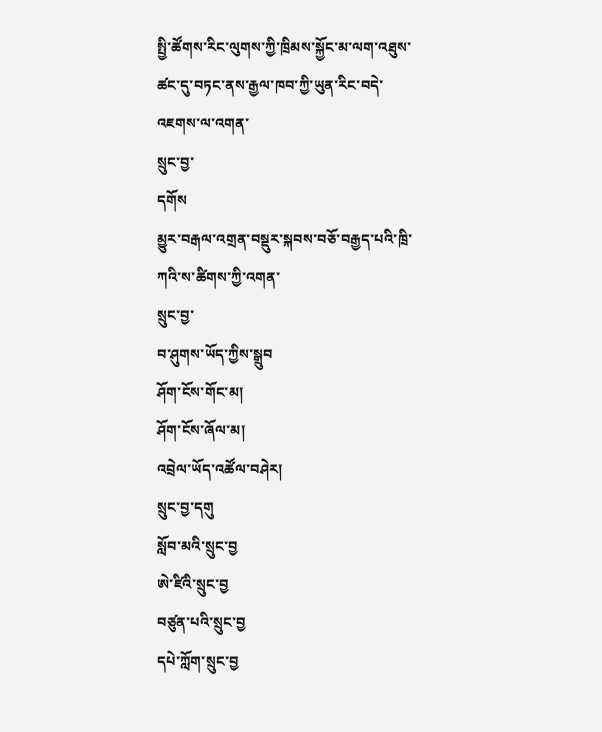སྤྱི་ཚོགས་རིང་ལུགས་ཀྱི་ཁྲིམས་སྐྱོང་མ་ལག་འཐུས་ཚང་དུ་བཏང་ནས་རྒྱལ་ཁབ་ཀྱི་ཡུན་རིང་བདེ་འཇགས་ལ་འགན་
སྲུང་བྱ་
དགོས
མྱུར་བརྒལ་འགྲན་བསྡུར་སྐབས་བཅོ་བརྒྱད་པའི་ཁྲི་ཀའི་ས་ཚིགས་ཀྱི་འགན་
སྲུང་བྱ་
བ་ཤུགས་ཡོད་ཀྱིས་སྒྲུབ
ཤོག་ངོས་གོང་མ།
ཤོག་ངོས་ཞོལ་མ།
འབྲེལ་ཡོད་འཚོལ་བཤེར།
སྲུང་བྱ་དགུ
སློབ་མའི་སྲུང་བྱ
ཨེ་ཛིའི་སྲུང་བྱ
བཙུན་པའི་སྲུང་བྱ
དཔེ་ཀློག་སྲུང་བྱ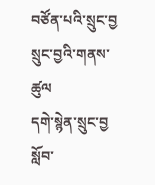བཙོན་པའི་སྲུང་བྱ
སྲུང་བྱའི་གནས་ཚུལ
དགེ་སྙེན་སྲུང་བྱ
སློབ་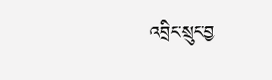འབྲིང་སྲུང་བྱ